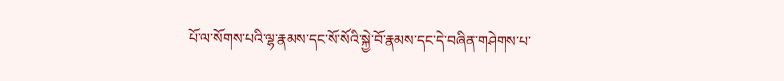པོ་ལ་སོགས་པའི་ལྷ་རྣམས་དང་སོ་སོའི་སྐྱེ་བོ་རྣམས་དང་དེ་བཞིན་གཤེགས་པ་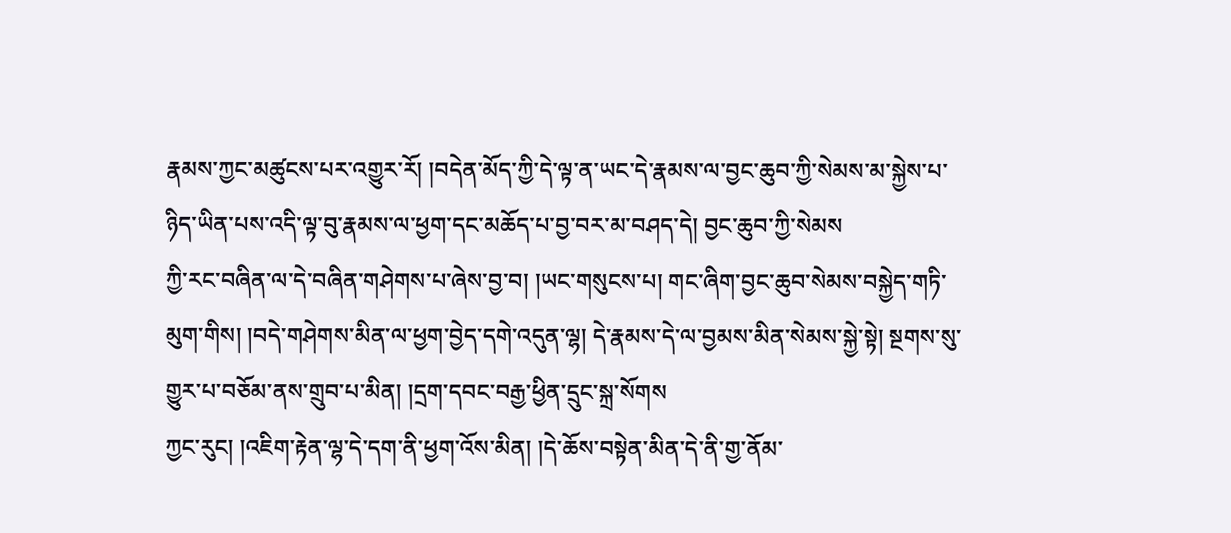རྣམས་ཀྱང་མཚུངས་པར་འགྱུར་རོ། །བདེན་མོད་ཀྱི་དེ་ལྟ་ན་ཡང་དེ་རྣམས་ལ་བྱང་ཆུབ་ཀྱི་སེམས་མ་སྐྱེས་པ་ཉིད་ཡིན་པས་འདི་ལྟ་བུ་རྣམས་ལ་ཕྱག་དང་མཆོད་པ་བྱ་བར་མ་བཤད་དེ། བྱང་ཆུབ་ཀྱི་སེམས
ཀྱི་རང་བཞིན་ལ་དེ་བཞིན་གཤེགས་པ་ཞེས་བྱ་བ། །ཡང་གསུངས་པ། གང་ཞིག་བྱང་ཆུབ་སེམས་བསྐྱེད་གཏི་མུག་གིས། །བདེ་གཤེགས་མིན་ལ་ཕྱག་བྱེད་དགེ་འདུན་ལྷ། དེ་རྣམས་དེ་ལ་བྱམས་མིན་སེམས་སྐྱེ་སྟེ། སྔགས་སུ་གྱུར་པ་བཅོམ་ནས་གྲུབ་པ་མིན། །དྲག་དབང་བརྒྱ་ཕྱིན་དྲུང་སྐྲ་སོགས
ཀྱང་རུང། །འཇིག་རྟེན་ལྷ་དེ་དག་ནི་ཕྱག་འོས་མིན། །དེ་ཆོས་བསྟེན་མིན་དེ་ནི་གྱ་ནོམ་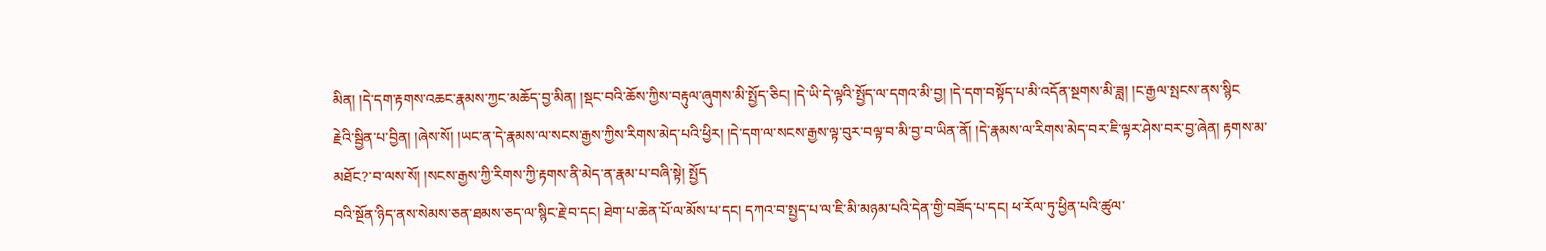མིན། །དེ་དག་རྟགས་འཆང་རྣམས་ཀྱང་མཆོད་བྱ་མིན། །སྡང་བའི་ཆོས་ཀྱིས་བརྟུལ་ཞུགས་མི་སྤྱོད་ཅིང། །དེ་ཡི་དེ་ལྟའི་སྤྱོད་ལ་དགའ་མི་བྱ། །དེ་དག་བསྟོད་པ་མི་འདོན་སྔགས་མི་ཟླ། །ང་རྒྱལ་སྤངས་ནས་སྙིང
རྗེའི་སྦྱིན་པ་བྱིན། །ཞེས་སོ། །ཡང་ན་དེ་རྣམས་ལ་སངས་རྒྱས་ཀྱིས་རིགས་མེད་པའི་ཕྱིར། །དེ་དག་ལ་སངས་རྒྱས་ལྟ་བུར་བལྟ་བ་མི་བྱ་བ་ཡིན་ནོ། །དེ་རྣམས་ལ་རིགས་མེད་བར་ཇི་ལྟར་ཤེས་བར་བྱ་ཞེན། རྟགས་མ་མཐོང?་བ་ལས་སོ། །སངས་རྒྱས་ཀྱི་རིགས་ཀྱི་རྟགས་ནི་མེད་ན་རྣམ་པ་བཞི་སྟེ། སྤྱོད
བའི་སྔོན་ཉིད་ནས་སེམས་ཅན་ཐམས་ཅད་ལ་སྙིང་རྗེ་བ་དང། ཐེག་པ་ཆེན་པོ་ལ་མོས་པ་དང། དཀའ་བ་སྤྱད་པ་ལ་ཇི་མི་མཉམ་པའི་དེན་གྱི་བཟོད་པ་དང། ཕ་རོལ་ཏུ་ཕྱིན་པའི་ཚུལ་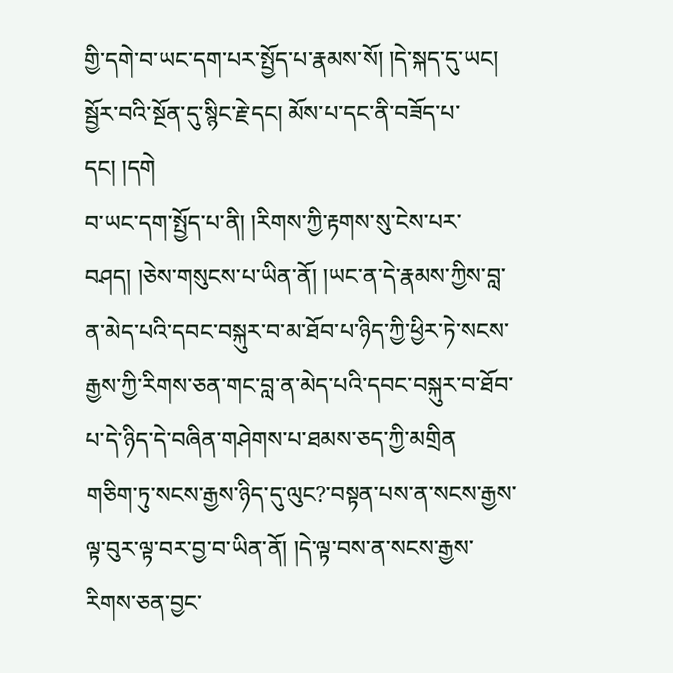གྱི་དགེ་བ་ཡང་དག་པར་སྤྱོད་པ་རྣམས་སོ། །དེ་སྐད་དུ་ཡང། སྦྱོར་བའི་སྔོན་དུ་སྙིང་རྗེ་དང། མོས་པ་དང་ནི་བཟོད་པ་དང། །དགེ
བ་ཡང་དག་སྤྱོད་པ་ནི། །རིགས་ཀྱི་རྟགས་སུ་ངེས་པར་བཤད། །ཅེས་གསུངས་པ་ཡིན་ནོ། །ཡང་ན་དེ་རྣམས་ཀྱིས་བླ་ན་མེད་པའི་དབང་བསྐུར་བ་མ་ཐོབ་པ་ཉིད་ཀྱི་ཕྱིར་ཏེ་སངས་རྒྱས་ཀྱི་རིགས་ཅན་གང་བླ་ན་མེད་པའི་དབང་བསྐུར་བ་ཐོབ་པ་དེ་ཉིད་དེ་བཞིན་གཤེགས་པ་ཐམས་ཅད་ཀྱི་མགྲིན
གཅིག་ཏུ་སངས་རྒྱས་ཉིད་དུ་ལུང?་བསྟན་པས་ན་སངས་རྒྱས་ལྟ་བུར་ལྟ་བར་བྱ་བ་ཡིན་ནོ། །དེ་ལྟ་བས་ན་སངས་རྒྱས་རིགས་ཅན་བྱང་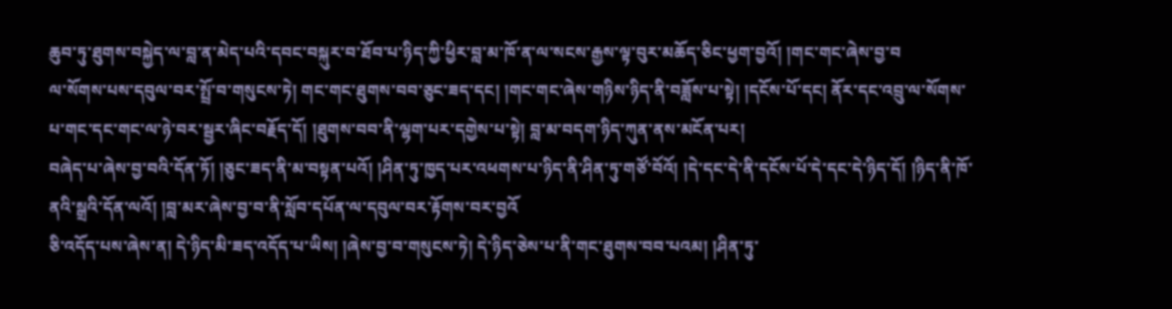ཆུབ་ཏུ་ཐུགས་བསྐྱེད་ལ་བླ་ན་མེད་པའི་དབང་བསྐུར་བ་ཐོབ་པ་ཉིད་ཀྱི་ཕྱིར་བླ་མ་ཁོ་ན་ལ་སངས་རྒྱས་ལྟ་བུར་མཆོད་ཅིང་ཕྱག་བྱའོ། །གང་གང་ཞེས་བྱ་བ
ལ་སོགས་པས་དབུལ་བར་སྤྲོ་བ་གསུངས་ཏེ། གང་གང་ཐུགས་བབ་ཅུང་ཟད་དང། །གང་གང་ཞེས་གཉིས་ཉིད་ནི་བཟློས་པ་སྟེ། །དངོས་པོ་དང། ནོར་དང་འབྲུ་ལ་སོགས་པ་གང་དང་གང་ལ་ཉེ་བར་སྦྱར་ཞིང་བརྗོད་དོ། །ཐུགས་བབ་ནི་ལྷག་པར་དགྱེས་པ་སྟེ། བླ་མ་བདག་ཉིད་ཀུན་ནས་མངོན་པར།
བཞེད་པ་ཞེས་བྱ་བའི་དོན་ཏོ། །ཅུང་ཟད་ནི་མ་བསྟན་པའོ། །ཤིན་ཏུ་ཁྱད་པར་འཕགས་པ་ཉིད་ནི་ཤིན་ཏུ་གཙོ་བོའོ། །དེ་དང་དེ་ནི་དངོས་པོ་དེ་དང་དེ་ཉིད་དོ། །ཉིད་ནི་ཁོ་ནའི་སྒྲའི་དོན་ལའོ། །བླ་མར་ཞེས་བྱ་བ་ནི་སློབ་དཔོན་ལ་དབུལ་བར་རྟོགས་བར་བྱའོ
ཅི་འདོད་པས་ཞེས་ན། དེ་ཉིད་མི་ཟད་འདོད་པ་ཡིས། །ཞེས་བྱ་བ་གསུངས་ཏེ། དེ་ཉིད་ཅེས་པ་ནི་གང་ཐུགས་བབ་པའམ། །ཤིན་ཏུ་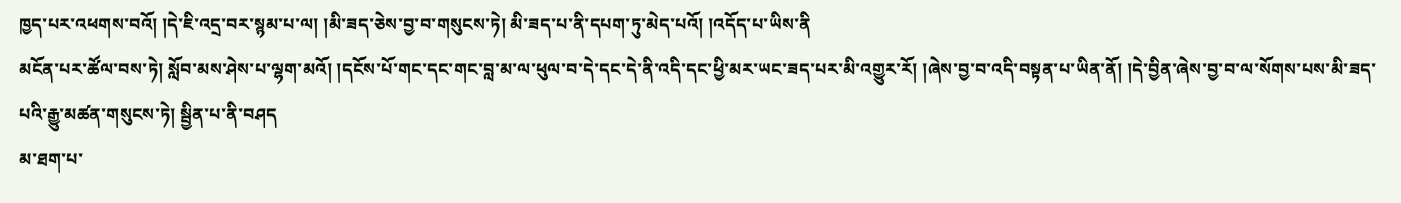ཁྱད་པར་འཕགས་བའོ། །དེ་ཇི་འདྲ་བར་སྙམ་པ་ལ། །མི་ཟད་ཅེས་བྱ་བ་གསུངས་ཏེ། མི་ཟད་པ་ནི་དཔག་ཏུ་མེད་པའོ། །འདོད་པ་ཡིས་ནི
མངོན་པར་ཚོལ་བས་ཏེ། སློབ་མས་ཤེས་པ་ལྷག་མའོ། །དངོས་པོ་གང་དང་གང་བླ་མ་ལ་ཕུལ་བ་དེ་དང་དེ་ནི་འདི་དང་ཕྱི་མར་ཡང་ཟད་པར་མི་འགྱུར་རོ། །ཞེས་བྱ་བ་འདི་བསྟན་པ་ཡིན་ནོ། །དེ་བྱིན་ཞེས་བྱ་བ་ལ་སོགས་པས་མི་ཟད་པའི་རྒྱུ་མཚན་གསུངས་ཏེ། སྦྱིན་པ་ནི་བཤད
མ་ཐག་པ་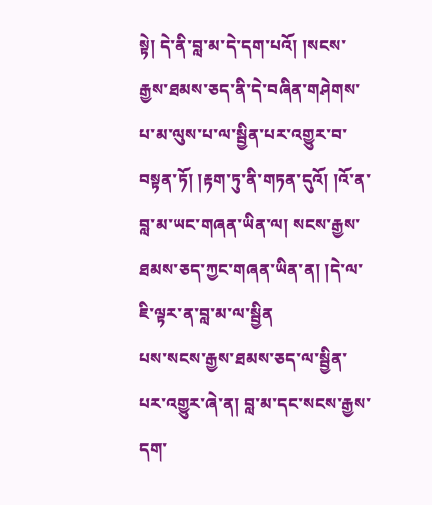སྟེ། དེ་ནི་བླ་མ་དེ་དག་པའོ། །སངས་རྒྱས་ཐམས་ཅད་ནི་དེ་བཞིན་གཤེགས་པ་མ་ལུས་པ་ལ་སྦྱིན་པར་འགྱུར་བ་བསྟན་ཏོ། །རྟག་ཏུ་ནི་གཏན་དུའོ། །འོ་ན་བླ་མ་ཡང་གཞན་ཡིན་ལ། སངས་རྒྱས་ཐམས་ཅད་ཀྱང་གཞན་ཡིན་ན། །དེ་ལ་ཇི་ལྟར་ན་བླ་མ་ལ་སྦྱིན
པས་སངས་རྒྱས་ཐམས་ཅད་ལ་སྦྱིན་པར་འགྱུར་ཞེ་ན། བླ་མ་དང་སངས་རྒྱས་དག་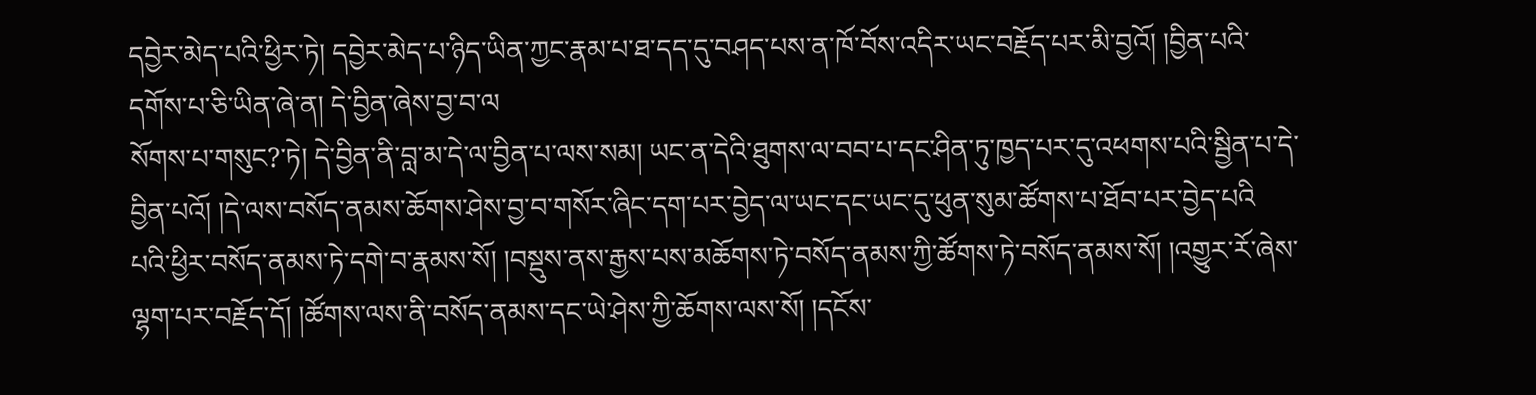དབྱེར་མེད་པའི་ཕྱིར་ཏེ། དབྱེར་མེད་པ་ཉིད་ཡིན་ཀྱང་རྣམ་པ་ཐ་དད་དུ་བཤད་པས་ན་ཁོ་བོས་འདིར་ཡང་བརྗོད་པར་མི་བྱའོ། །བྱིན་པའི་དགོས་པ་ཅི་ཡིན་ཞེ་ན། དེ་བྱིན་ཞེས་བྱ་བ་ལ
སོགས་པ་གསུང?་ཏེ། དེ་བྱིན་ནི་བླ་མ་དེ་ལ་བྱིན་པ་ལས་སམ། ཡང་ན་དེའི་ཐུགས་ལ་བབ་པ་དང་ཤིན་ཏུ་ཁྱད་པར་དུ་འཕགས་པའི་སྦྱིན་པ་དེ་བྱིན་པའོ། །དེ་ལས་བསོད་ནམས་ཆོགས་ཤེས་བྱ་བ་གསོར་ཞིང་དག་པར་བྱེད་ལ་ཡང་དང་ཡང་དུ་ཕུན་སུམ་ཚོགས་པ་ཐོབ་པར་བྱེད་པའི
པའི་ཕྱིར་བསོད་ནམས་ཏེ་དགེ་བ་རྣམས་སོ། །བསྡུས་ནས་རྒྱས་པས་མཆོགས་ཏེ་བསོད་ནམས་ཀྱི་ཚོགས་ཏེ་བསོད་ནམས་སོ། །འགྱུར་རོ་ཞེས་ལྷག་པར་བརྗོད་དོ། །ཚོགས་ལས་ནི་བསོད་ནམས་དང་ཡེ་ཤེས་ཀྱི་ཆོགས་ལས་སོ། །དངོས་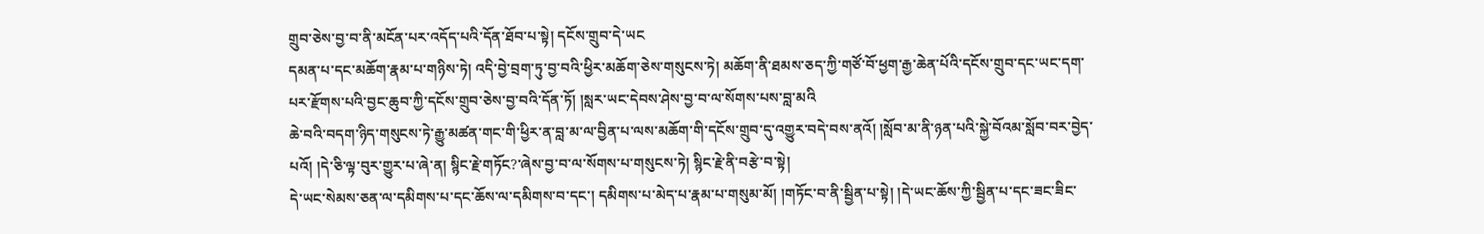གྲུབ་ཅེས་བྱ་བ་ནི་མངོན་པར་འདོད་པའི་དོན་ཐོབ་པ་སྟེ། དངོས་གྲུབ་དེ་ཡང
དམན་པ་དང་མཆོག་རྣམ་པ་གཉིས་ཏེ། འདི་བྱེ་བྲག་ཏུ་བྱ་བའི་ཕྱིར་མཆོག་ཅེས་གསུངས་ཏེ། མཆོག་ནི་ཐམས་ཅད་ཀྱི་གཙོ་བོ་ཕྱག་རྒྱ་ཆེན་པོའི་དངོས་གྲུབ་དང་ཡང་དག་པར་རྫོགས་པའི་བྱང་ཆུབ་ཀྱི་དངོས་གྲུབ་ཅེས་བྱ་བའི་དོན་ཏོ། །སླར་ཡང་དེབས་ཤེས་བྱ་བ་ལ་སོགས་པས་བླ་མའི
ཆེ་བའི་བདག་ཉིད་གསུངས་ཏེ་རྒྱུ་མཚན་གང་གི་ཕྱིར་ན་བླ་མ་ལ་བྱིན་པ་ལས་མཆོག་གི་དངོས་གྲུབ་དུ་འགྱུར་བདེ་བས་ནའོ། །སློབ་མ་ནི་ཉན་པའི་སྐྱེ་བོའམ་སློབ་བར་བྱེད་པའོ། །དེ་ཅི་ལྟ་བུར་གྱུར་པ་ཞེ་ན། སྙིང་རྗེ་གཏོང?་ཞེས་བྱ་བ་ལ་སོགས་པ་གསུངས་ཏེ། སྙིང་རྗེ་ནི་བརྩེ་བ་སྟེ།
དེ་ཡང་སེམས་ཅན་ལ་དམིགས་པ་དང་ཆོས་ལ་དམིགས་བ་དང་། དམིགས་པ་མེད་པ་རྣམ་པ་གསུམ་མོ། །གཏོང་བ་ནི་སྦྱིན་པ་སྟེ། །དེ་ཡང་ཆོས་ཀྱི་སྦྱིན་པ་དང་ཟང་ཟིང་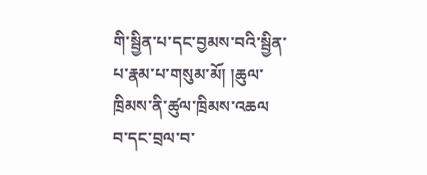གི་སྦྱིན་པ་དང་བྱམས་བའི་སྦྱིན་པ་རྣམ་པ་གསུམ་མོ། །ཆུལ་ཁྲིམས་ནི་ཚུལ་ཁྲིམས་འཆལ
བ་དང་བྲལ་བ་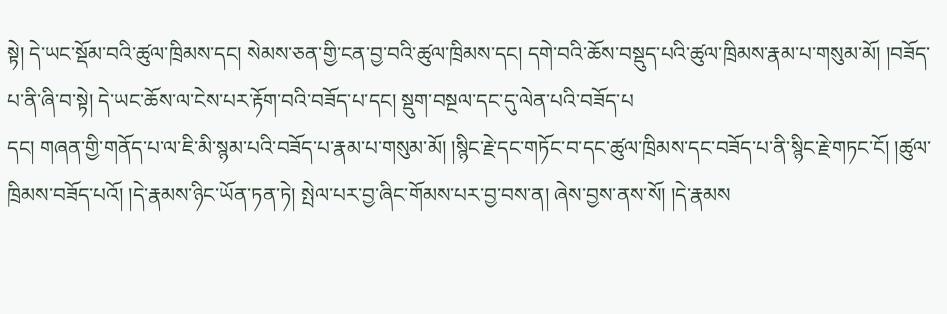སྟེ། དེ་ཡང་སྡོམ་བའི་ཚུལ་ཁྲིམས་དང། སེམས་ཅན་གྱི་ངན་བྱ་བའི་ཚུལ་ཁྲིམས་དང། དགེ་བའི་ཆོས་བསྡུད་པའི་ཚུལ་ཁྲིམས་རྣམ་པ་གསུམ་མོ། །བཟོད་པ་ནི་ཞི་བ་སྟེ། དེ་ཡང་ཆོས་ལ་ངེས་པར་རྟོག་བའི་བཟོད་པ་དང། སྡུག་བསྔལ་དང་དུ་ལེན་པའི་བཟོད་པ
དང། གཞན་གྱི་གནོད་པ་ལ་ཇི་མི་སྙམ་པའི་བཟོད་པ་རྣམ་པ་གསུམ་མོ། །སྙིང་རྗེ་དང་གཏོང་བ་དང་ཚུལ་ཁྲིམས་དང་བཟོད་པ་ནི་སྙིང་རྗེ་གཏང་ངོ། །ཚུལ་ཁྲིམས་བཟོད་པའོ། །དེ་རྣམས་ཉིང་ཡོན་ཏན་ཏེ། སྤེལ་པར་བྱ་ཞིང་གོམས་པར་བྱ་བས་ན། ཞེས་བྱས་ནས་སོ། །དེ་རྣམས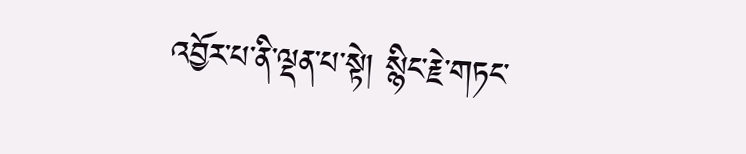འབྱོར་པ་ནི་ལྡན་པ་སྟེ། སྙིང་རྗེ་གཏང་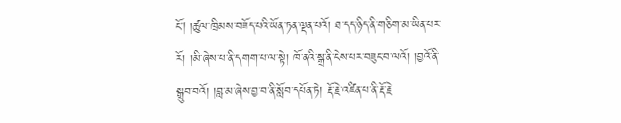ངོ། །ཚུལ་ཁྲིམས་བཟོད་པའི་ཡོན་ཏན་ལྡན་པའོ། ཐ་དད་ཉིད་ནི་གཅིག་མ་ཡིན་པར་རོ། །མི་ཞེས་པ་ནི་དགག་པ་ལ་སྟེ། ཁོ་ནའི་སྒྲ་ནི་ངེས་པར་བཟུང་བ་ལའོ། །བྱའོ་ནི་སྒྲུབ་བའོ། །བླ་མ་ཞེས་བྱ་བ་ནི་སློབ་དཔོན་ཏེ། རྡོ་རྗེ་འཛིན་པ་ནི་རྡོ་རྗེ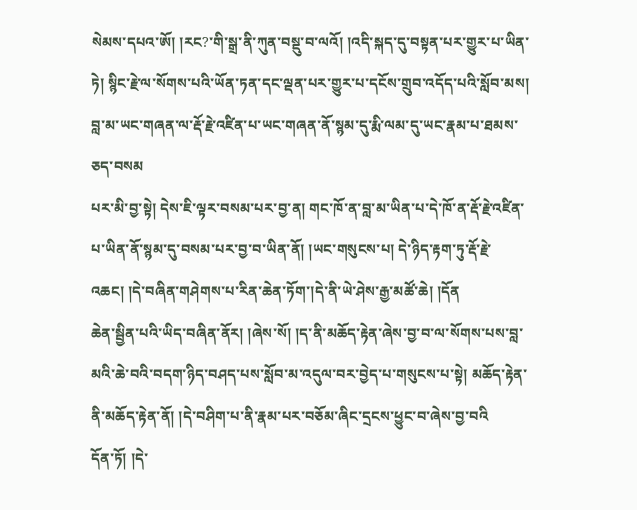སེམས་དཔའ་ཨོ། །རང?་གི་སྒྲ་ནི་ཀུན་བསྡུ་བ་ལའོ། །འདི་སྐད་དུ་བསྟན་པར་གྱུར་པ་ཡིན་ཏེ། སྙིང་རྗེ་ལ་སོགས་པའི་ཡོན་ཏན་དང་ལྡན་པར་གྱུར་པ་དངོས་གྲུབ་འདོད་པའི་སློབ་མས། བླ་མ་ཡང་གཞན་ལ་རྡོ་རྗེ་འཛིན་པ་ཡང་གཞན་ནོ་སྙམ་དུ་རྨི་ལམ་དུ་ཡང་རྣམ་པ་ཐམས་ཅད་བསམ
པར་མི་བྱ་སྟེ། དེས་ཇི་ལྟར་བསམ་པར་བྱ་ན། གང་ཁོ་ན་བླ་མ་ཡིན་པ་དེ་ཁོ་ན་རྡོ་རྗེ་འཛིན་པ་ཡིན་ནོ་སྙམ་དུ་བསམ་པར་བྱ་བ་ཡིན་ནོ། །ཡང་གསུངས་པ། དེ་ཉིད་རྟག་ཏུ་རྡོ་རྗེ་འཆང། །དེ་བཞིན་གཤེགས་པ་རིན་ཆེན་ཏོག་།དེ་ནི་ཡེ་ཤེས་རྒྱ་མཚོ་ཆེ། །དོན
ཆེན་སྦྱིན་པའི་ཡིད་བཞིན་ནོར། །ཞེས་སོ། །ད་ནི་མཆོད་རྟེན་ཞེས་བྱ་བ་ལ་སོགས་པས་བླ་མའི་ཆེ་བའི་བདག་ཉིད་བཤད་པས་སློབ་མ་འདུལ་བར་བྱེད་པ་གསུངས་པ་སྟེ། མཆོད་རྟེན་ནི་མཆོད་རྟེན་ནོ། །དེ་བཤིག་པ་ནི་རྣམ་པར་བཅོམ་ཞིང་དྲངས་ཕྱུང་བ་ཞེས་བྱ་བའི
དོན་ཏོ། །དེ་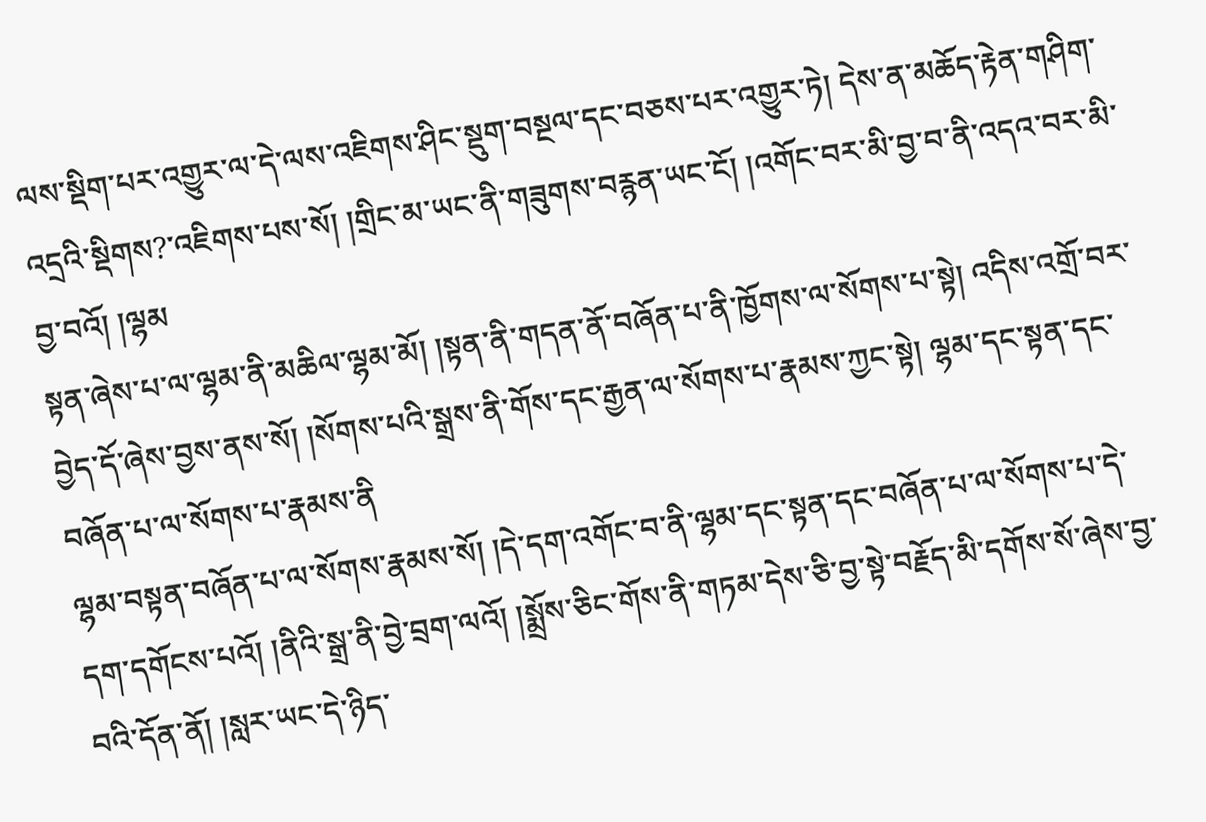ལས་སྡིག་པར་འགྱུར་ལ་དེ་ལས་འཇིགས་ཤིང་སྡུག་བསྔལ་དང་བཅས་པར་འགྱུར་ཏེ། དེས་ན་མཆོད་རྟེན་གཤིག་འདྲའི་སྡིགས?་འཇིགས་པས་སོ། །གྲིང་མ་ཡང་ནི་གཟུགས་བརྙན་ཡང་ངོ། །འགོང་བར་མི་བྱ་བ་ནི་འདའ་བར་མི་བྱ་བའོ། །ལྷམ
སྟན་ཞེས་པ་ལ་ལྷམ་ནི་མཆིལ་ལྷམ་མོ། །སྟན་ནི་གདན་ནོ་བཞོན་པ་ནི་ཁྱོགས་ལ་སོགས་པ་སྟེ། འདིས་འགྲོ་བར་བྱེད་དོ་ཞེས་བྱས་ནས་སོ། །སོགས་པའི་སྒྲས་ནི་གོས་དང་རྒྱན་ལ་སོགས་པ་རྣམས་ཀྱང་སྟེ། ལྷམ་དང་སྟན་དང་བཞོན་པ་ལ་སོགས་པ་རྣམས་ནི
ལྷམ་བསྟན་བཞོན་པ་ལ་སོགས་རྣམས་སོ། །དེ་དག་འགོང་བ་ནི་ལྷམ་དང་སྟན་དང་བཞོན་པ་ལ་སོགས་པ་དེ་དག་དགོངས་པའོ། །ནིའི་སྒྲ་ནི་བྱེ་བྲག་ལའོ། །སྨྲོས་ཅིང་གོས་ནི་གཏམ་དེས་ཅི་བྱ་སྟེ་བརྗོད་མི་དགོས་སོ་ཞེས་བྱ་བའི་དོན་ནོ། །སླར་ཡང་དེ་ཉིད་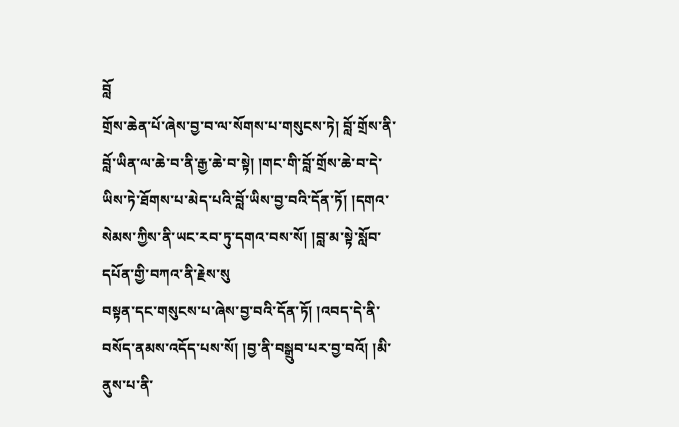བློ
གྲོས་ཆེན་པོ་ཞེས་བྱ་བ་ལ་སོགས་པ་གསུངས་ཏེ། བློ་གྲོས་ནི་བློ་ཡིན་ལ་ཆེ་བ་ནི་རྒྱ་ཆེ་བ་སྟེ། །གང་གི་བློ་གྲོས་ཆེ་བ་དེ་ཡིས་ཏེ་ཐོགས་པ་མེད་པའི་བློ་ཡིས་བྱ་བའི་དོན་ཏོ། །དགའ་སེམས་ཀྱིས་ནི་ཡང་རབ་ཏུ་དགའ་བས་སོ། །བླ་མ་སྟེ་སློབ་དཔོན་གྱི་བཀའ་ནི་རྗེས་སུ
བསྟན་དང་གསུངས་པ་ཞེས་བྱ་བའི་དོན་ཏོ། །འབད་དེ་ནི་བསོད་ནམས་འདོད་པས་སོ། །བྱ་ནི་བསྒྲུབ་པར་བྱ་བའོ། །མི་ནུས་པ་ནི་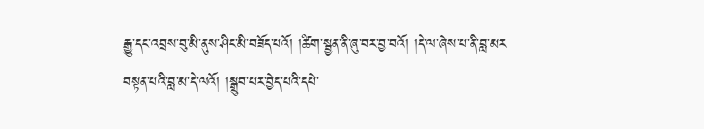རྒྱུ་དང་འབྲས་བུ་མི་ནུས་ཤིང་མི་བཟོད་པའོ། །ཚིག་སྦྱན་ནི་ཞུ་བར་བྱ་བའོ། །དེ་ལ་ཞེས་པ་ནི་བླ་མར
བསྟན་པའི་བླ་མ་དེ་ལའོ། །སྒྲུབ་པར་བྱེད་པའི་དཔེ་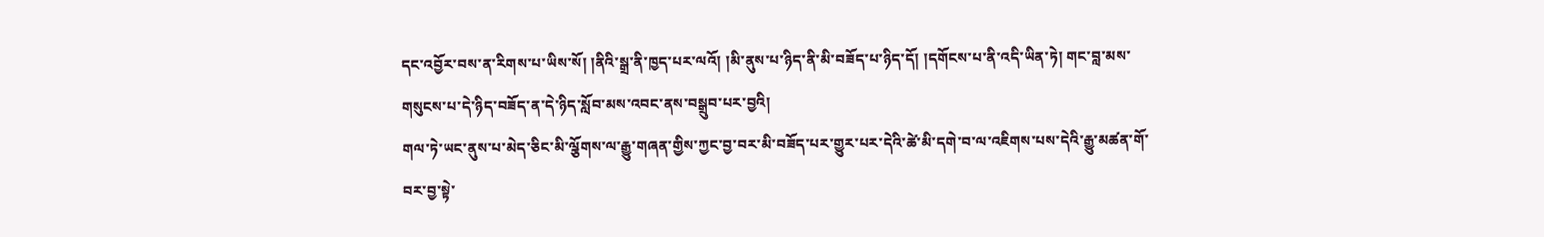དང་འབྱོར་བས་ན་རིགས་པ་ཡིས་སོ། །ནིའི་སྒྲ་ནི་ཁྱད་པར་ལའོ། །མི་ནུས་པ་ཉིད་ནི་མི་བཟོད་པ་ཉིད་དོ། །དགོངས་པ་ནི་འདི་ཡིན་ཏེ། གང་བླ་མས་གསུངས་པ་དེ་ཉིད་བཟོད་ན་དེ་ཉིད་སློབ་མས་འབང་ནས་བསྒྲུབ་པར་བྱའི།
གལ་ཏེ་ཡང་ནུས་པ་མེད་ཅིང་མི་ལྕོགས་ལ་རྒྱུ་གཞན་གྱིས་ཀྱང་བྱ་བར་མི་བཟོད་པར་གྱུར་པར་དེའི་ཚེ་མི་དགེ་བ་ལ་འཇིགས་པས་དེའི་རྒྱུ་མཚན་གོ་བར་བྱ་སྟེ་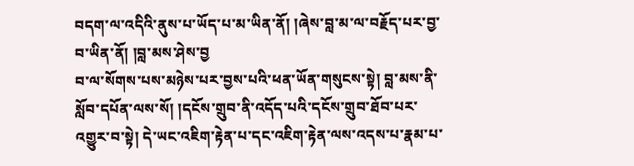བདག་ལ་འདིའི་ནུས་པ་ཡོད་པ་མ་ཡིན་ནོ། །ཞེས་བླ་མ་ལ་བརྗོད་པར་བྱ་བ་ཡིན་ནོ། །བླ་མས་ཤེས་བྱ
བ་ལ་སོགས་པས་མཉེས་པར་བྱས་པའི་ཕན་ཡོན་གསུངས་སྟེ། བླ་མས་ནི་སློབ་དཔོན་ལས་སོ། །དངོས་གྲུབ་ནི་འདོད་པའི་དངོས་གྲུབ་ཐོབ་པར་འགྱུར་བ་སྟེ། དེ་ཡང་འཇིག་རྟེན་པ་དང་འཇིག་རྟེན་ལས་འདས་པ་རྣམ་པ་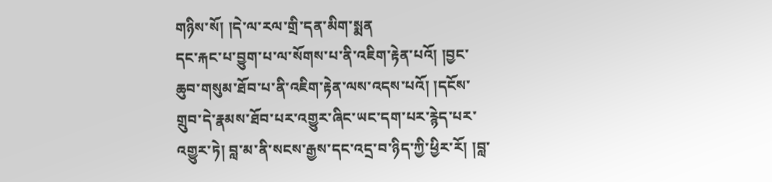གཉིས་སོ། །དེ་ལ་རལ་གྲི་དན་མིག་སྨན
དང་རྐང་པ་བྱུག་པ་ལ་སོགས་པ་ནི་འཇིག་རྟེན་པའོ། །བྱང་ཆུབ་གསུམ་ཐོབ་པ་ནི་འཇིག་རྟེན་ལས་འདས་པའོ། །དངོས་གྲུབ་དེ་རྣམས་ཐོབ་པར་འགྱུར་ཞིང་ཡང་དག་པར་རྙེད་པར་འགྱུར་ཏེ། བླ་མ་ནི་སངས་རྒྱས་དང་འདྲ་བ་ཉིད་ཀྱི་ཕྱིར་རོ། །བླ་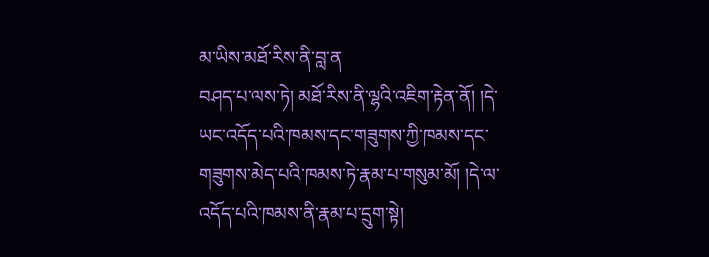མ་ཡིས་མཐོ་རིས་ནི་བླ་ན
བཤད་པ་ལས་ཏེ། མཐོ་རིས་ནི་ལྷའི་འཇིག་རྟེན་ནོ། །དེ་ཡང་འདོད་པའི་ཁམས་དང་གཟུགས་ཀྱི་ཁམས་དང་གཟུགས་མེད་པའི་ཁམས་ཏེ་རྣམ་པ་གསུམ་མོ། །དེ་ལ་འདོད་པའི་ཁམས་ནི་རྣམ་པ་དྲུག་སྟེ།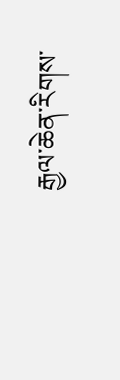རྒྱལ་ཆེན་རིགས་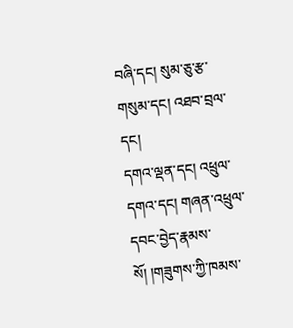བཞི་དང། སུམ་ཅུ་རྩ་གསུམ་དང། འཐབ་བྲལ་དང།
དགའ་ལྡན་དང། འཕྲུལ་དགའ་དང། གཞན་འཕྲུལ་དབང་བྱེད་རྣམས་སོ། །གཟུགས་ཀྱི་ཁམས་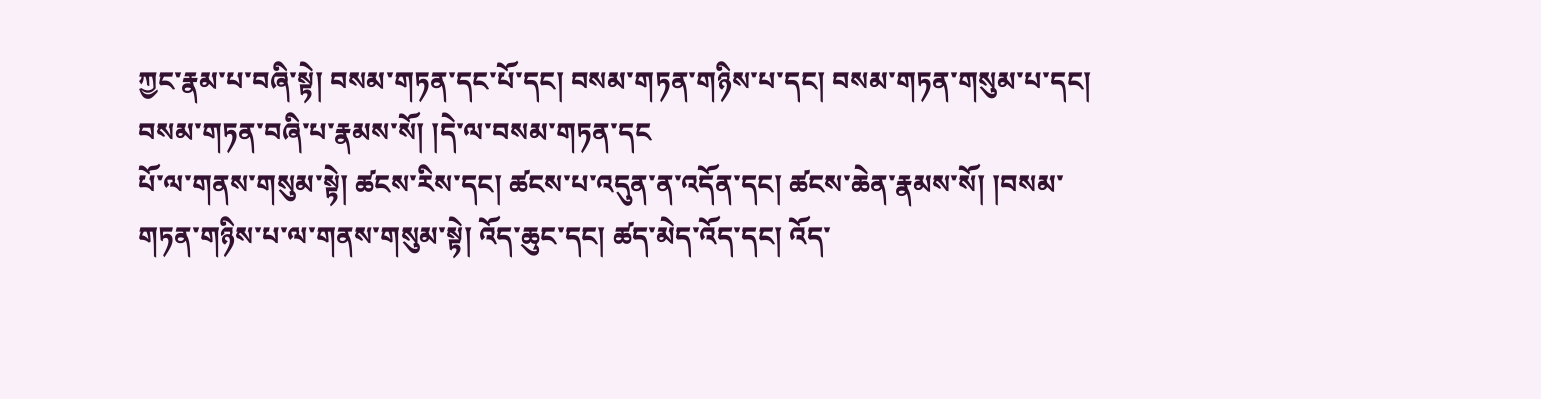ཀྱང་རྣམ་པ་བཞི་སྟེ། བསམ་གཏན་དང་པོ་དང། བསམ་གཏན་གཉིས་པ་དང། བསམ་གཏན་གསུམ་པ་དང། བསམ་གཏན་བཞི་པ་རྣམས་སོ། །དེ་ལ་བསམ་གཏན་དང
པོ་ལ་གནས་གསུམ་སྟེ། ཚངས་རིས་དང། ཚངས་པ་འདུན་ན་འདོན་དང། ཚངས་ཆེན་རྣམས་སོ། །བསམ་གཏན་གཉིས་པ་ལ་གནས་གསུམ་སྟེ། འོད་ཆུང་དང། ཚད་མེད་འོད་དང། འོད་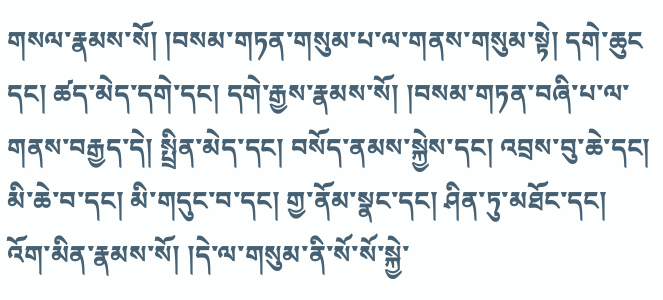གསལ་རྣམས་སོ། །བསམ་གཏན་གསུམ་པ་ལ་གནས་གསུམ་སྟེ། དགེ་ཆུང
དང། ཚད་མེད་དགེ་དང། དགེ་རྒྱས་རྣམས་སོ། །བསམ་གཏན་བཞི་པ་ལ་གནས་བརྒྱད་དེ། སྤྲིན་མེད་དང། བསོད་ནམས་སྐྱེས་དང། འབྲས་བུ་ཆེ་དང། མི་ཆེ་བ་དང། མི་གདུང་བ་དང། གྱ་ནོམ་སྣང་དང། ཤིན་ཏུ་མཐོང་དང།
འོག་མིན་རྣམས་སོ། །དེ་ལ་གསུམ་ནི་སོ་སོ་སྐྱེ་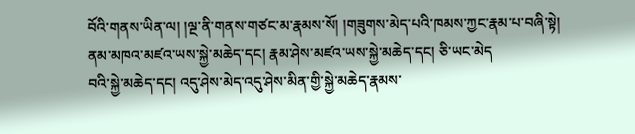བོའི་གནས་ཡིན་ལ། །ལྔ་ནི་གནས་གཙང་མ་རྣམས་སོ། །གཟུགས་མེད་པའི་ཁམས་ཀྱང་རྣམ་པ་བཞི་སྟེ། ནམ་མཁའ་མཛའ་ཡས་སྐྱེ་མཆེད་དང། རྣམ་ཤེས་མཛའ་ཡས་སྐྱེ་མཆེད་དང། ཅི་ཡང་མེད
བའི་སྐྱེ་མཆེད་དང། འདུ་ཤེས་མེད་འདུ་ཤེས་མིན་གྱི་སྐྱེ་མཆེད་རྣམས་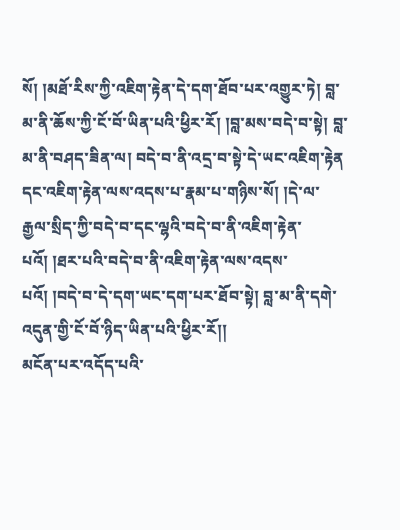སོ། །མཐོ་རིས་ཀྱི་འཇིག་རྟེན་དེ་དག་ཐོབ་པར་འགྱུར་ཏེ། བླ་མ་ནི་ཆོས་ཀྱི་ངོ་བོ་ཡིན་པའི་ཕྱིར་རོ། །བླ་མས་བདེ་བ་སྟེ། བླ་མ་ནི་བཤད་ཟིན་ལ། བདེ་བ་ནི་འདྲ་བ་སྟེ་དེ་ཡང་འཇིག་རྟེན
དང་འཇིག་རྟེན་ལས་འདས་པ་རྣམ་པ་གཉིས་སོ། །དེ་ལ་རྒྱལ་སྲིད་ཀྱི་བདེ་བ་དང་ལྷའི་བདེ་བ་ནི་འཇིག་རྟེན་པའོ། །ཐར་པའི་བདེ་བ་ནི་འཇིག་རྟེན་ལས་འདས་པའོ། །བདེ་བ་དེ་དག་ཡང་དག་པར་ཐོབ་སྟེ། བླ་མ་ནི་དགེ་འདུན་གྱི་ངོ་བོ་ཉིད་ཡིན་པའི་ཕྱིར་རོ།།
མངོན་པར་འདོད་པའི་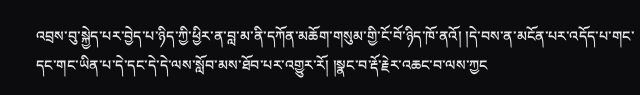འབྲས་བུ་སྐྱེད་པར་བྱེད་པ་ཉིད་ཀྱི་ཕྱིར་ན་བླ་མ་ནི་དཀོན་མཆོག་གསུམ་གྱི་ངོ་བོ་ཉིད་ཁོ་ནའོ། །དེ་བས་ན་མངོན་པར་འདོད་པ་གང་དང་གང་ཡིན་པ་དེ་དང་དེ་དེ་ལས་སློབ་མས་ཐོབ་པར་འགྱུར་རོ། །སྣང་བ་རྡོ་རྗེར་འཆང་བ་ལས་ཀྱང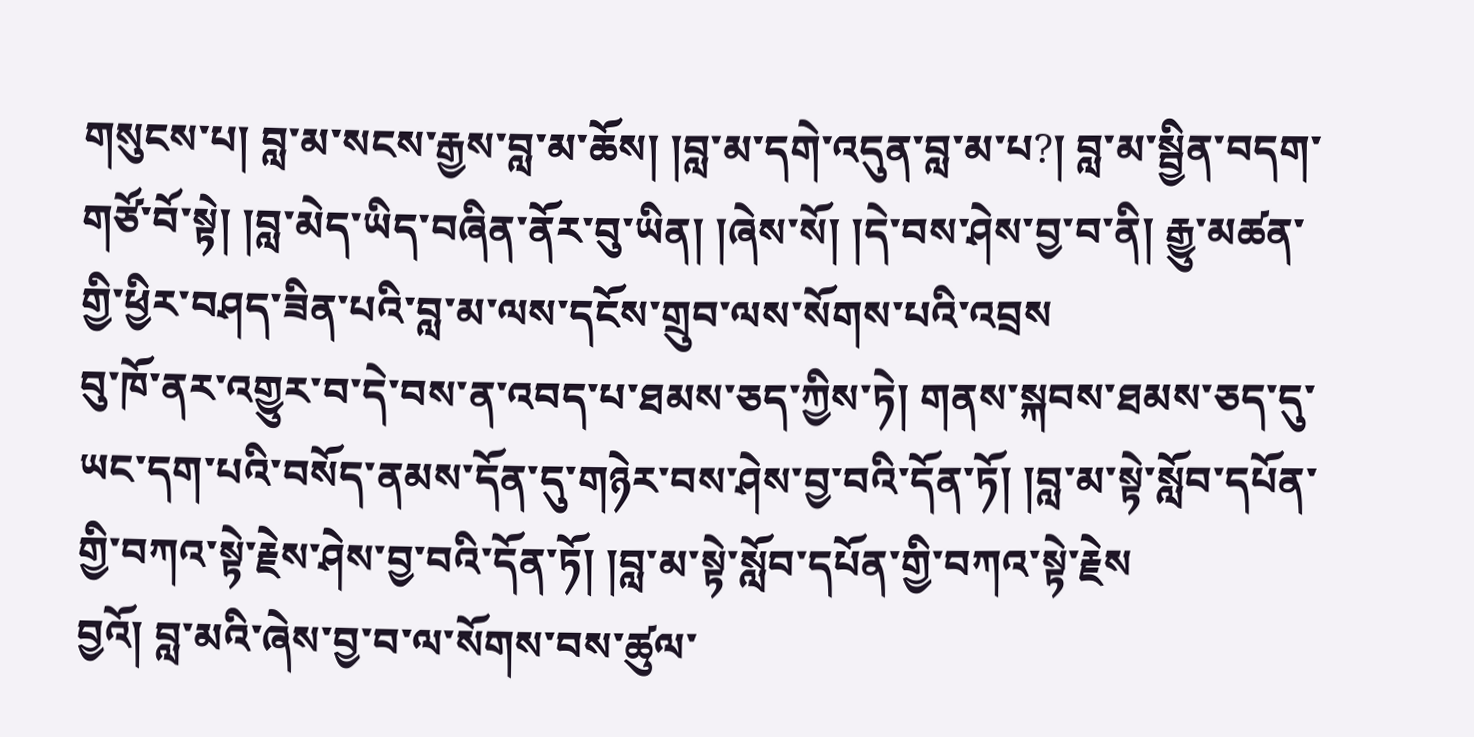གསུངས་པ། བླ་མ་སངས་རྒྱས་བླ་མ་ཆོས། །བླ་མ་དགེ་འདུན་བླ་མ་པ?། བླ་མ་སྦྱིན་བདག་གཙོ་བོ་སྟེ། །བླ་མེད་ཡིད་བཞིན་ནོར་བུ་ཡིན། །ཞེས་སོ། །དེ་བས་ཤེས་བྱ་བ་ནི། རྒྱུ་མཚན་གྱི་ཕྱིར་བཤད་ཟིན་པའི་བླ་མ་ལས་དངོས་གྲུབ་ལས་སོགས་པའི་འབྲས
བུ་ཁོ་ནར་འགྱུར་བ་དེ་བས་ན་འབད་པ་ཐམས་ཅད་ཀྱིས་ཏེ། གནས་སྐབས་ཐམས་ཅད་དུ་ཡང་དག་པའི་བསོད་ནམས་དོན་དུ་གཉེར་བས་ཤེས་བྱ་བའི་དོན་ཏོ། །བླ་མ་སྟེ་སློབ་དཔོན་གྱི་བཀའ་སྟེ་རྗེས་ཤེས་བྱ་བའི་དོན་ཏོ། །བླ་མ་སྟེ་སློབ་དཔོན་གྱི་བཀའ་སྟེ་རྗེས
བྱའོ། བླ་མའི་ཞེས་བྱ་བ་ལ་སོགས་བས་ཚུལ་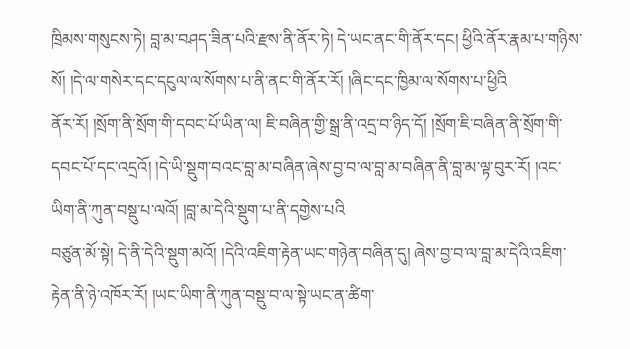ཁྲིམས་གསུངས་ཏེ། བླ་མ་བཤད་ཟིན་པའི་རྫས་ནི་ནོར་ཏེ། དེ་ཡང་ནང་གི་ནོར་དང། ཕྱིའི་ནོར་རྣམ་པ་གཉིས་སོ། །དེ་ལ་གསེར་དང་དངུལ་ལ་སོགས་པ་ནི་ནང་གི་ནོར་རོ། །ཞིང་དང་ཁྱིམ་ལ་སོགས་པ་ཕྱིའི
ནོར་རོ། །སྲོག་ནི་སྲོག་གི་དབང་པོ་ཡིན་ལ། ཇི་བཞིན་གྱི་སྒྲ་ནི་འདྲ་བ་ཉིད་དོ། །སྲོག་ཇི་བཞིན་ནི་སྲོག་གི་དབང་པོ་དང་འདྲའོ། །དེ་ཡི་སྡུག་བའང་བླ་མ་བཞིན་ཞེས་བྱ་བ་ལ་བླ་མ་བཞིན་ནི་བླ་མ་ལྟ་བུར་རོ། །འང་ཡིག་ནི་ཀུན་བསྡུ་པ་ལའོ། །བླ་མ་དེའི་སྡུག་པ་ནི་དགྱེས་པའི
བཙུན་མོ་སྟེ། དེ་ནི་དེའི་སྡུག་མའོ། །དེའི་འཇིག་རྟེན་ཡང་གཉེན་བཞིན་དུ། ཞེས་བྱ་བ་ལ་བླ་མ་དེའི་འཇིག་རྟེན་ནི་ཉེ་འཁོར་རོ། །ཡང་ཡིག་ནི་ཀུན་བསྡུ་བ་ལ་སྟེ་ཡང་ན་ཚིག་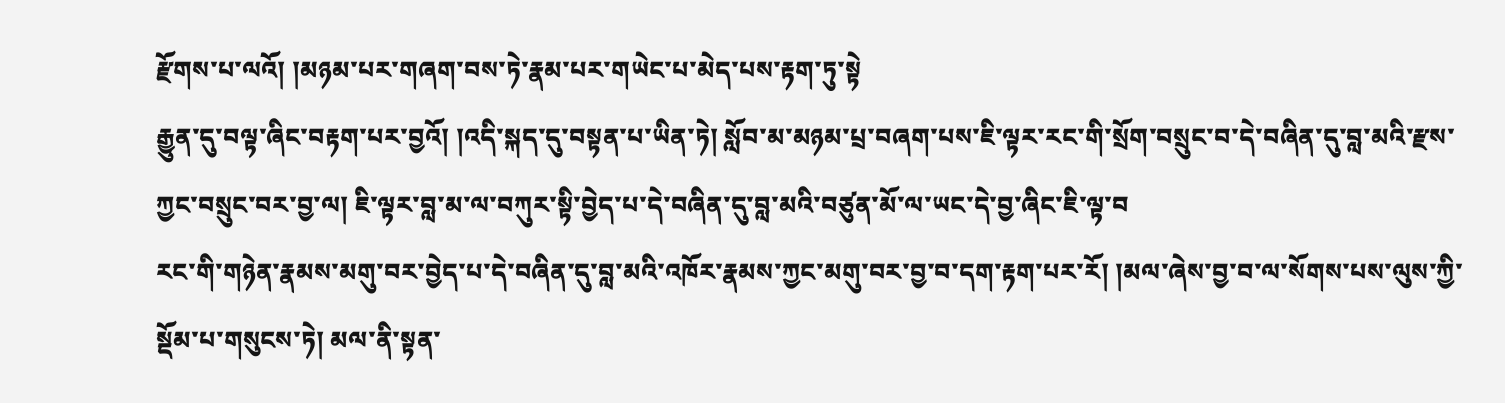རྫོགས་པ་ལའོ། །མཉམ་པར་གཞག་བས་ཏེ་རྣམ་པར་གཡེང་པ་མེད་པས་རྟག་ཏུ་སྟེ
རྒྱུན་དུ་བལྟ་ཞིང་བརྟག་པར་བྱའོ། །འདི་སྐད་དུ་བསྟན་པ་ཡིན་ཏེ། སློབ་མ་མཉམ་པྲ་བཞག་པས་ཇི་ལྟར་རང་གི་སྲོག་བསྲུང་བ་དེ་བཞིན་དུ་བླ་མའི་རྫས་ཀྱང་བསྲུང་བར་བྱ་ལ། ཇི་ལྟར་བླ་མ་ལ་བཀུར་སྟི་བྱེད་པ་དེ་བཞིན་དུ་བླ་མའི་བཙུན་མོ་ལ་ཡང་དེ་བྱ་ཞིང་ཇི་ལྟ་བ
རང་གི་གཉེན་རྣམས་མགུ་བར་བྱེད་པ་དེ་བཞིན་དུ་བླ་མའི་འཁོར་རྣམས་ཀྱང་མགུ་བར་བྱ་བ་དག་རྟག་པར་རོ། །མལ་ཞེས་བྱ་བ་ལ་སོགས་པས་ལུས་ཀྱི་སྡོམ་པ་གསུངས་ཏེ། མལ་ནི་སྟན་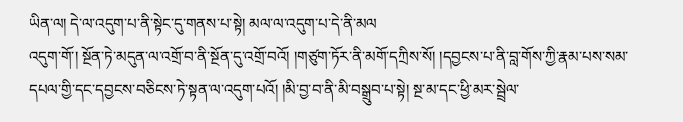ཡིན་ལ། དེ་ལ་འདུག་པ་ནི་སྟེང་དུ་གནས་པ་སྟེ། མལ་ལ་འདུག་པ་དེ་ནི་མལ
འདུག་གོ་། སྔོན་ཏེ་མདུན་ལ་འགྲོ་བ་ནི་སྔོན་དུ་འགྲོ་བའོ། །གཙུག་ཏོར་ནི་མགོ་དཀྲིས་སོ། །དབྱངས་པ་ནི་བླ་གོས་ཀྱི་རྣམ་པས་སམ་དཔལ་གྱི་དང་དབྱངས་བཅིངས་ཏེ་སྟན་ལ་འདུག་པའོ། །མི་བྱ་བ་ནི་མི་བསྒྲུབ་པ་སྟེ། སྔ་མ་དང་ཕྱི་མར་སྦྲེལ་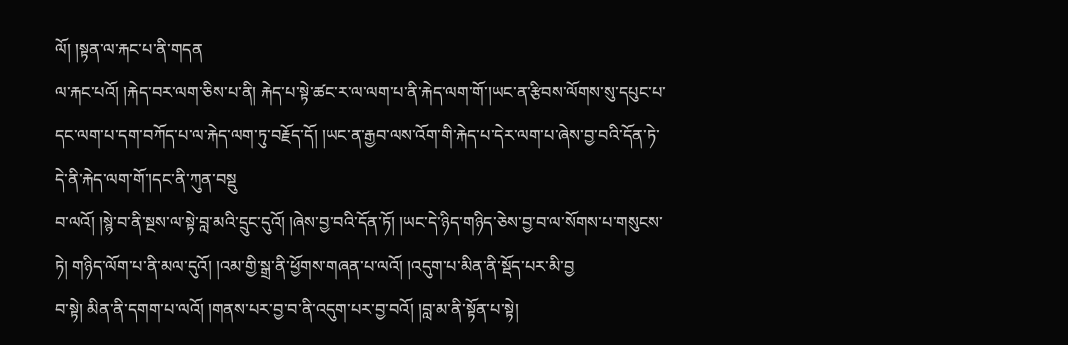ལོ། །སྟན་ལ་རྐང་པ་ནི་གདན
ལ་རྐང་པའོ། །རྐེད་བར་ལག་ཅིས་པ་ནི། རྐེད་པ་སྟེ་ཚང་ར་ལ་ལག་པ་ནི་རྐེད་ལག་གོ་།ཡང་ན་རྩིབས་ལོགས་སུ་དཔུང་པ་དང་ལག་པ་དག་བཀོད་པ་ལ་རྐེད་ལག་ཏུ་བརྗོད་དོ། །ཡང་ན་རྒྱབ་ལས་འོག་གི་རྐེད་པ་དེར་ལག་པ་ཞེས་བྱ་བའི་དོན་ཏེ་དེ་ནི་རྐེད་ལག་གོ་།དང་ནི་ཀུན་བསྡུ
བ་ལའོ། །སྙེ་བ་ནི་སྔས་ལ་སྟེ་བླ་མའི་དྲུང་དུའོ། །ཞེས་བྱ་བའི་དོན་ཏོ། །ཡང་དེ་ཉིད་གཉིད་ཅེས་བྱ་བ་ལ་སོགས་པ་གསུངས་ཏེ། གཉིད་ལོག་པ་ནི་མལ་དུའོ། །འམ་གྱི་སྒྲ་ནི་ཕྱོགས་གཞན་པ་ལའོ། །འདུག་པ་མིན་ནི་སྡོད་པར་མི་བྱ
བ་སྟེ། མིན་ནི་དགག་པ་ལའོ། །གནས་པར་བྱ་བ་ནི་འདུག་པར་བྱ་བའོ། །བླ་མ་ནི་སྟོན་པ་སྟེ།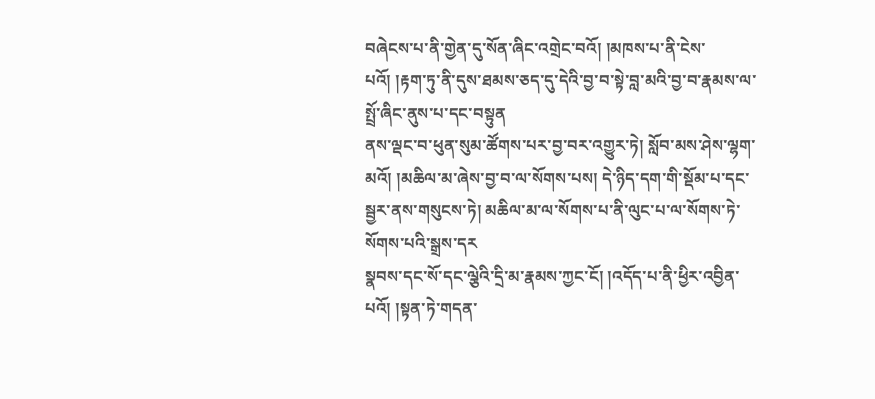བཞེངས་པ་ནི་གྱེན་དུ་སོན་ཞིང་འགྲེང་བའོ། །མཁས་པ་ནི་ངེས་པའོ། །རྟག་ཏུ་ནི་དུས་ཐམས་ཅད་དུ་དེའི་བྱ་བ་སྟེ་བླ་མའི་བྱ་བ་རྣམས་ལ་སྤྲོ་ཞིང་ནུས་པ་དང་བསྟུན
ནས་ལྡང་བ་ཕུན་སུམ་ཚོགས་པར་བྱ་བར་འགྱུར་ཏེ། སློབ་མས་ཤེས་ལྷག་མའོ། །མཆིལ་མ་ཞེས་བྱ་བ་ལ་སོགས་པས། དེ་ཉིད་དག་གི་སྡོམ་པ་དང་སྦྱར་ནས་གསུངས་ཏེ། མཆིལ་མ་ལ་སོགས་པ་ནི་ལུང་པ་ལ་སོགས་ཏེ་སོགས་པའི་སྒྲས་དར
སྣབས་དང་སོ་དང་ལྕེའི་དྲི་མ་རྣམས་ཀྱང་ངོ། །འདོད་པ་ནི་ཕྱིར་འབྱིན་པའོ། །སྟན་ཏེ་གདན་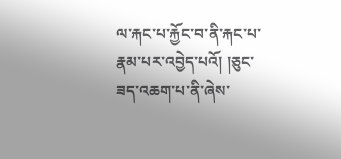ལ་རྐང་པ་རྐྱོང་བ་ནི་རྐང་པ་རྣམ་པར་འབྱེད་པའོ། །ཅུང་ཟད་འཆག་པ་ནི་ཞེས་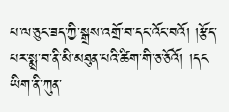པ་ལ་ཅུང་ཟད་ཀྱི་སྒྲས་འགྲོ་བ་དང་འོང་བའོ། །རྩོད་པར་སྨྲ་བ་ནི་མི་མཐུན་པའི་ཚིག་གི་ཅ་ཅོའོ། །དང
ཡིག་ནི་ཀུན་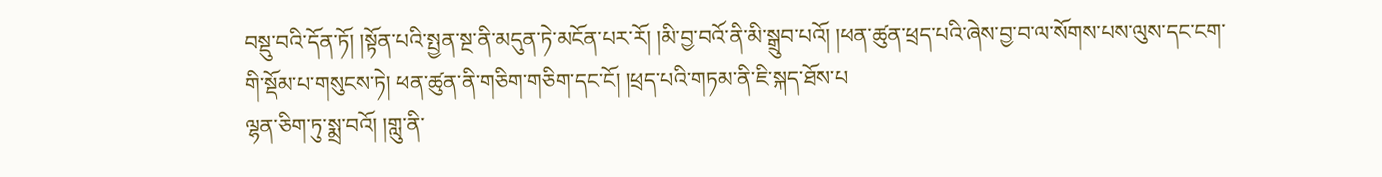བསྡུ་བའི་དོན་ཏོ། །སྟོན་པའི་སྤྱན་སྔ་ནི་མདུན་ཏེ་མངོན་པར་རོ། །མི་བྱ་བའོ་ནི་མི་སྒྲུབ་པའོ། །ཕན་ཚུན་ཕྲད་པའི་ཞེས་བྱ་བ་ལ་སོགས་པས་ལུས་དང་ངག་གི་སྡོམ་པ་གསུངས་ཏེ། ཕན་ཚུན་ནི་གཅིག་གཅིག་དང་ངོ། །ཕྲད་པའི་གཏམ་ནི་ཇི་སྐད་ཐོས་པ
ལྷན་ཅིག་ཏུ་སྨྲ་བའོ། །གླུ་ནི་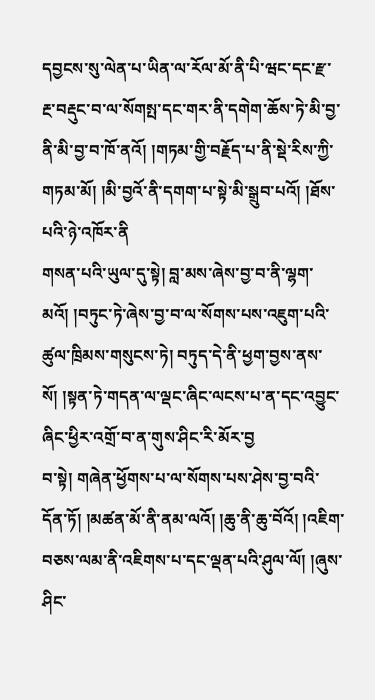དབྱངས་སུ་ལེན་པ་ཡིན་ལ་རོལ་མོ་ནི་པི་ཝང་དང་རྫ་རྔ་བརྡུང་བ་ལ་སོགསྤ་དང་གར་ནི་དགེག་ཆོས་ཏེ་མི་བྱ་ནི་མི་བྱ་བ་ཁོ་ནའོ། །གཏམ་གྱི་བརྗོད་པ་ནི་སྡེ་རིས་ཀྱི་གཏམ་མོ། །མི་བྱའོ་ནི་དགག་པ་སྟེ་མི་སྒྲུབ་པའོ། །ཐོས་པའི་ཉེ་འཁོར་ནི
གསན་པའི་ཡུལ་དུ་སྟེ། བླ་མས་ཞེས་བྱ་བ་ནི་ལྷག་མའོ། །བཏུང་ཏེ་ཞེས་བྱ་བ་ལ་སོགས་པས་འཇུག་པའི་ཚུལ་ཁྲིམས་གསུངས་ཏེ། བཏུད་དེ་ནི་ཕྱག་བྱས་ནས་སོ། །སྟན་ཏེ་གདན་ལ་ལྡང་ཞིང་ལངས་པ་ན་དང་འབྱུང་ཞིང་ཕྱིར་འགྲོ་བ་ན་གུས་ཤིང་རི་མོར་བྱ
བ་སྟེ། གཞེན་ཕྱོགས་པ་ལ་སོགས་པས་ཤེས་བྱ་བའི་དོན་ཏོ། །མཚན་མོ་ནི་ནམ་ལའོ། །ཆུ་ནི་ཆུ་བོའོ། །འཇིག་བཅས་ལམ་ནི་འཇིགས་པ་དང་ལྡན་པའི་ཤུལ་ལོ། །ཞུས་ཤིང་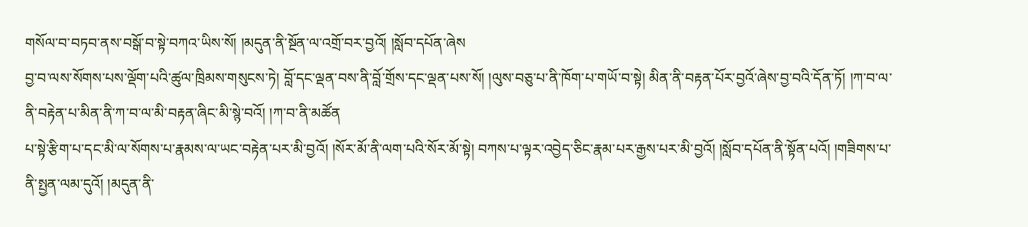གསོལ་བ་བཏབ་ནས་བསྒོ་བ་སྟེ་བཀའ་ཡིས་སོ། །མདུན་ནི་སྔོན་ལ་འགྲོ་བར་བྱའོ། །སློབ་དཔོན་ཞེས
བྱ་བ་ལས་སོགས་པས་ལྡོག་པའི་ཚུལ་ཁྲིམས་གསུངས་ཏེ། བློ་དང་ལྡན་བས་ནི་བློ་གྲོས་དང་ལྡན་པས་སོ། །ལུས་བཅུ་པ་ནི་ཁོག་པ་གཡོ་བ་སྟེ། མིན་ནི་བརྟན་པོར་བྱའོ་ཞེས་བྱ་བའི་དོན་ཏོ། །ཀ་བ་ལ་ནི་བརྟེན་པ་མིན་ནི་ཀ་བ་ལ་མི་བརྟན་ཞིང་མི་སྙེ་བའོ། །ཀ་བ་ནི་མཚོན
པ་སྟེ་རྩིག་པ་དང་མི་ལ་སོགས་པ་རྣམས་ལ་ཡང་བརྟེན་པར་མི་བྱའོ། །སོར་མོ་ནི་ལག་པའི་སོར་མོ་སྟེ། བཀས་པ་ལྟར་འབྱེད་ཅིང་རྣམ་པར་རྒྱས་པར་མི་བྱའོ། །སློབ་དཔོན་ནི་སྟོན་པའོ། །གཟིགས་པ་ནི་སྤྱན་ལམ་དུའོ། །མདུན་ནི་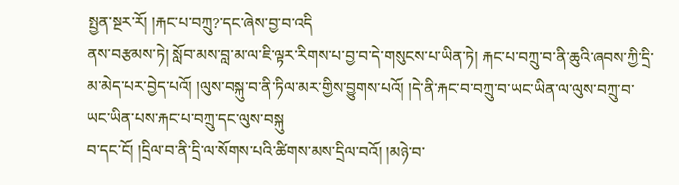སྤྱན་སྔར་རོ། །རྐང་པ་བཀྲུ?་དང་ཞེས་བྱ་བ་འདི
ནས་བརྩམས་ཏེ། སློབ་མས་བླ་མ་ལ་ཇི་ལྟར་རིགས་པ་བྱ་བ་དེ་གསུངས་པ་ཡིན་ཏེ། རྐང་པ་བཀྲུ་བ་ནི་ཆུའི་ཞབས་ཀྱི་དྲི་མ་མེད་པར་བྱེད་པའོ། །ལུས་བསྐུ་བ་ནི་ཏིལ་མར་གྱིས་བྱུགས་པའོ། །དེ་ནི་རྐང་བ་བཀྲུ་བ་ཡང་ཡིན་ལ་ལུས་བཀྲུ་བ་ཡང་ཡིན་པས་རྐང་པ་བཀྲུ་དང་ལུས་བསྐུ
བ་དང་ངོ། །དྲིལ་བ་ནི་དྲི་ལ་སོགས་པའི་ཚིགས་མས་དྲིལ་བའོ། །མཉེ་བ་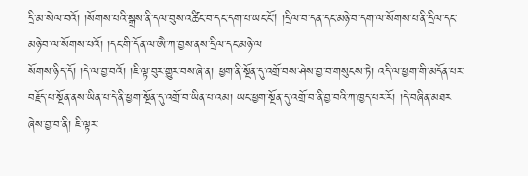དྲི་མ་སེལ་བའོ། །སོགས་པའི་སྒྲས་ནི་དལ་བུས་འཚིང་བ་དང་དག་པ་ཡང་ངོ། །དྲིལ་བ་དན་དང་མཉེ་བ་དག་ལ་སོགས་པ་ནི་དྲིལ་དང་མཉེ་བ་ལ་སོགས་པའོ། །དང་གི་དོན་ལ་ཨཻ་ཀ་བྱས་ནས་དྲིལ་དང་མཉེ་ལ
སོགས་ཉིད་དོ། །དེ་ལ་བྱ་བའོ། །ཇི་ལྟ་བུར་གྱུར་བས་ཞེ་ན། ཕྱག་ནི་སྔོན་དུ་འགྲོ་བས་ཤེས་བྱ་བ་གསུངས་ཏེ། འདི་ལ་ཕྱག་གི་མདོན་པར་བརྗོད་པ་སྔོན་ནས་ཡིན་པ་དེ་ནི་ཕྱག་སྔོན་དུ་འགྲོ་བ་ཡིན་པ་འམ། ཡང་ཕྱག་སྔོན་དུ་འགྲོ་བ་ནི་བྱ་བའི་ཀ་ཁྱད་པར་རོ། །དེ་བཞིན་མཐར
ཞེས་བྱ་བ་ནི། ཇི་ལྟར་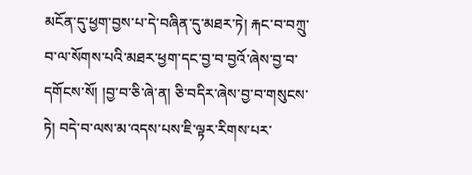མངོན་དུ་ཕྱག་བྱས་པ་དེ་བཞིན་དུ་མཐར་ཏེ། རྐང་བ་བཀྲུ་བ་ལ་སོགས་པའི་མཐར་ཕྱག་དང་བྱ་བ་བྱའོ་ཞེས་བྱ་བ་དགོངས་སོ། །བྱ་བ་ཅི་ཞེ་ན། ཅི་བདིར་ཞེས་བྱ་བ་གསུངས་ཏེ། བདེ་བ་ལས་མ་འདས་པས་ཇི་ལྟར་རིགས་པར་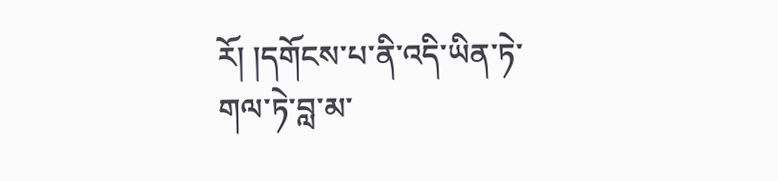རོ། །དགོངས་པ་ནི་འདི་ཡིན་ཏེ་
གལ་ཏེ་བླ་མ་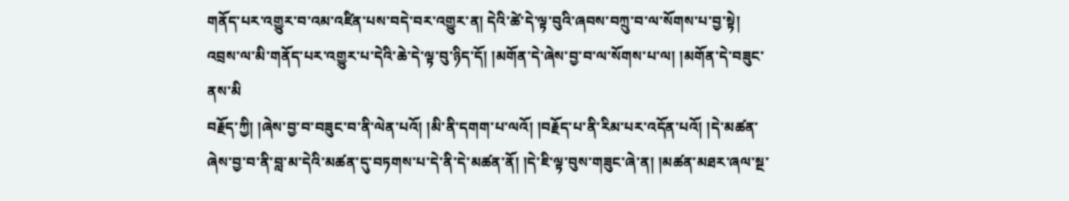གནོད་པར་འགྱུར་བ་འམ་འཛིན་པས་བདེ་བར་འགྱུར་ན། དེའི་ཚེ་དེ་ལྟ་བུའི་ཞབས་བཀྲུ་བ་ལ་སོགས་པ་བྱ་སྟེ། འབྲས་ལ་མི་གནོད་པར་འགྱུར་པ་དེའི་ཆེ་དེ་ལྟ་བུ་ཉིད་དོ། །མགོན་དེ་ཞེས་བྱ་བ་ལ་སོགས་པ་ལ། །མགོན་དེ་བཟུང་ནས་མི
བརྗོད་ཀྱི། །ཞེས་བྱ་བ་བཟུང་བ་ནི་ལེན་པའོ། །མི་ནི་དགག་པ་ལའོ། །བརྗོད་པ་ནི་རིམ་པར་འདོན་པའོ། །དེ་མཚན་ཞེས་བྱ་བ་ནི་བླ་མ་དེའི་མཚན་དུ་བཏགས་པ་དེ་ནི་དེ་མཚན་ནོ། །དེ་ཇི་ལྟ་བུས་གཟུང་ཞེ་ན། །མཚན་མཐར་ཞལ་སྔ་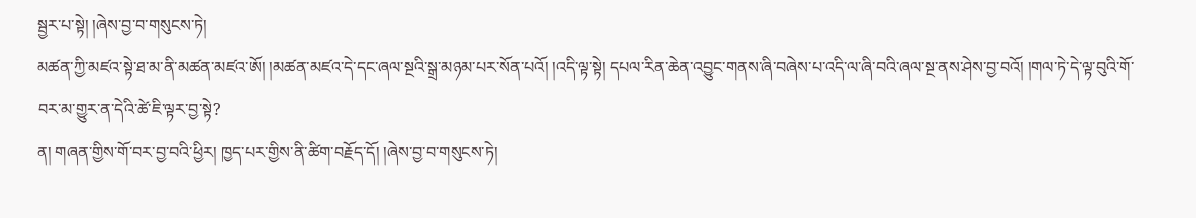སྦྱར་པ་སྟེ། །ཞེས་བྱ་བ་གསུངས་ཏེ།
མཚན་ཀྱི་མཛའ་སྟེ་ཐ་མ་ནི་མཚན་མཛའ་ཨོ། །མཚན་མཛའ་དེ་དང་ཞལ་སྔའི་སྒྲ་མཉམ་པར་སོན་པའོ། །འདི་ལྟ་སྟེ། དཔལ་རིན་ཆེན་འབྱུང་གནས་ཞི་བཞེས་པ་འདི་ལ་ཞི་བའི་ཞལ་སྔ་ནས་ཤེས་བྱ་བའོ། །གལ་ཏེ་དེ་ལྟ་བུའི་གོ་བར་མ་གྱུར་ན་དེའི་ཚེ་ཇི་ལྟར་བྱ་སྟེ?
ན། གཞན་གྱིས་གོ་བར་བྱ་བའི་ཕྱིར། ཁྱད་པར་གྱིས་ནི་ཚིག་བརྗོད་དོ། །ཞེས་བྱ་བ་གསུངས་ཏེ།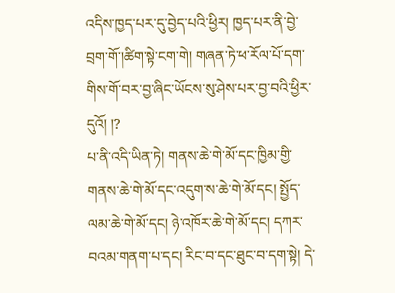འདིས་ཁྱད་པར་དུ་བྱེད་པའི་ཕྱིར། ཁྱད་པར་ནི་བྱེ་བྲག་གོ་།ཚིག་སྟེ་ངག་གེ། གཞན་ཏེ་ཕ་རོལ་པོ་དག་གིས་གོ་བར་བྱ་ཞིང་ཡོངས་སུ་ཤེས་པར་བྱ་བའི་ཕྱིར་དུའོ། །?
པ་ནི་འདི་ཡིན་ཏེ། གནས་ཆེ་གེ་མོ་དང་ཁྱིམ་གྱི་གནས་ཆེ་གེ་མོ་དང་འདུག་ས་ཆེ་གེ་མོ་དང། སྤྱོད་ལམ་ཆེ་གེ་མོ་དང། ཉེ་འཁོར་ཆེ་གེ་མོ་དང། དཀར་བའམ་གནག་པ་དང། རིང་བ་དང་ཐུང་བ་དག་སྟེ། དེ་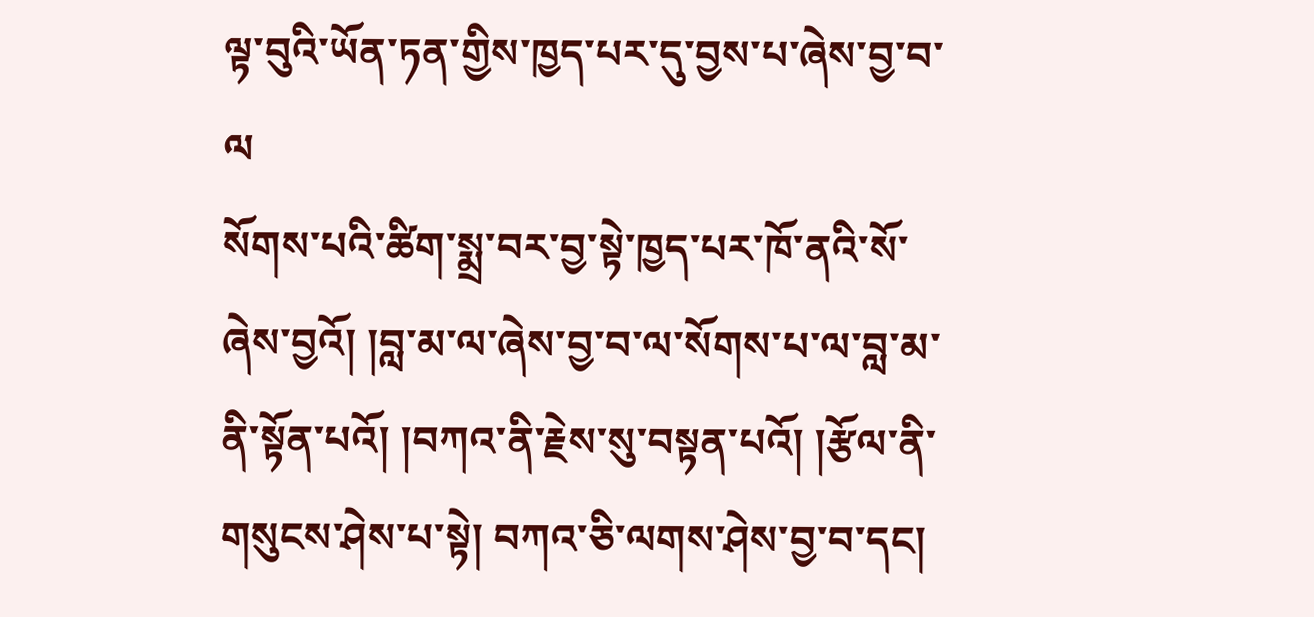ལྟ་བུའི་ཡོན་ཏན་གྱིས་ཁྱད་པར་དུ་བྱས་པ་ཞེས་བྱ་བ་ལ
སོགས་པའི་ཚིག་སྨྲ་བར་བྱ་སྟེ་ཁྱད་པར་ཁོ་ནའི་སོ་ཞེས་བྱའོ། །བླ་མ་ལ་ཞེས་བྱ་བ་ལ་སོགས་པ་ལ་བླ་མ་ནི་སྟོན་པའོ། །བཀའ་ནི་རྗེས་སུ་བསྟན་པའོ། །རྩོལ་ནི་གསུངས་ཤེས་པ་སྟེ། བཀའ་ཅི་ལགས་ཤེས་བྱ་བ་དང།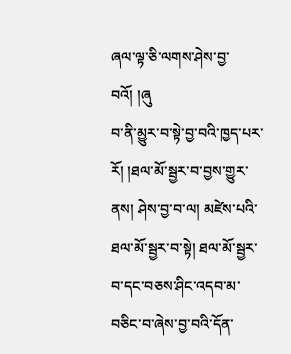ཞལ་ལྟ་ཅི་ལགས་ཤེས་བྱ་བའོ། །ཞུ
བ་ནི་མྱུར་བ་སྟེ་བྱ་བའི་ཁྱད་པར་རོ། །ཐལ་མོ་སྦྱར་བ་བྱས་གྱུར་ནས། ཤེས་བྱ་བ་ལ། མཛེས་པའི་ཐལ་མོ་སྦྱར་བ་སྟེ། ཐལ་མོ་སྦྱར་བ་དང་བཅས་ཤིང་འདབ་མ་བཅིང་བ་ཞེས་བྱ་བའི་དོན་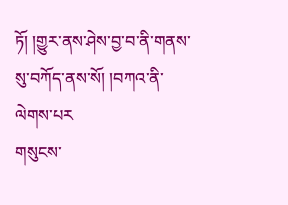ཏོ། །གྱུར་ནས་ཤེས་བྱ་བ་ནི་གནས་སུ་བཀོད་ནས་སོ། །བཀའ་ནི་ལེགས་པར
གསུངས་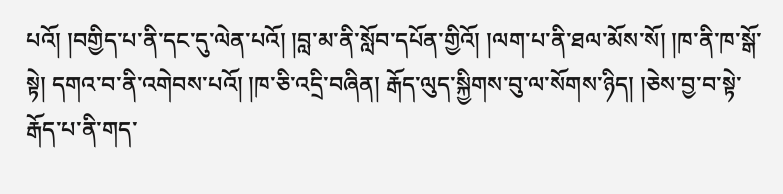པའོ། །བགྱིད་པ་ནི་དང་དུ་ལེན་པའོ། །བླ་མ་ནི་སློབ་དཔོན་གྱིའོ། །ལག་པ་ནི་ཐལ་མོས་སོ། །ཁ་ནི་ཁ་སྒོ་སྟེ། དགའ་བ་ནི་འགེབས་པའོ། །ཁ་ཅི་འདྲི་བཞིན། རྒོད་ལུད་སྐྱིགས་བུ་ལ་སོགས་ཉིད། །ཅེས་བྱ་བ་སྟེ་རྒོད་པ་ནི་གད་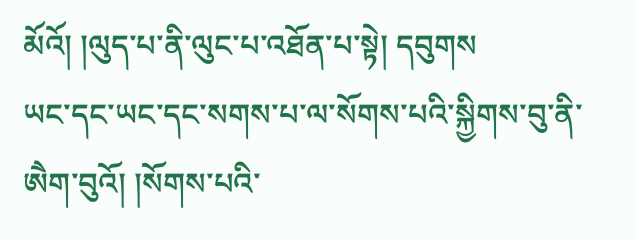མོའོ། །ལུད་པ་ནི་ལུང་པ་འཐོན་པ་སྟེ། དབུགས
ཡང་དང་ཡང་དང་སགས་པ་ལ་སོགས་པའི་སྐྱིགས་བུ་ནི་ཨཻག་བུའོ། །སོགས་པའི་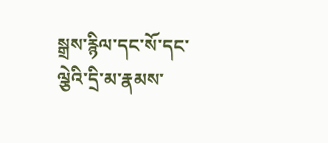སྒྲས་རྙིལ་དང་སོ་དང་ལྕེའི་དྲི་མ་རྣམས་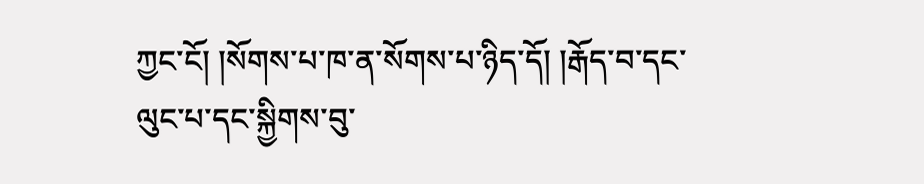ཀྱང་ངོ། །སོགས་པ་ཁ་ན་སོགས་པ་ཉིད་དོ། །རྒོད་བ་དང་ལུང་པ་དང་སྐྱིགས་བུ་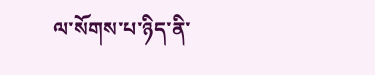ལ་སོགས་པ་ཉིད་ནི་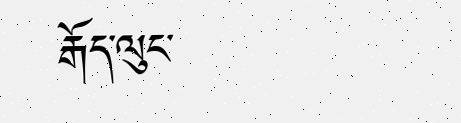རྒོད་ལུང་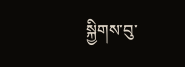སྐྱིགས་བུ་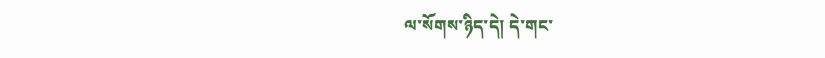ལ་སོགས་ཉིད་དེ། དེ་གང་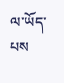ལ་ཡོད་པས